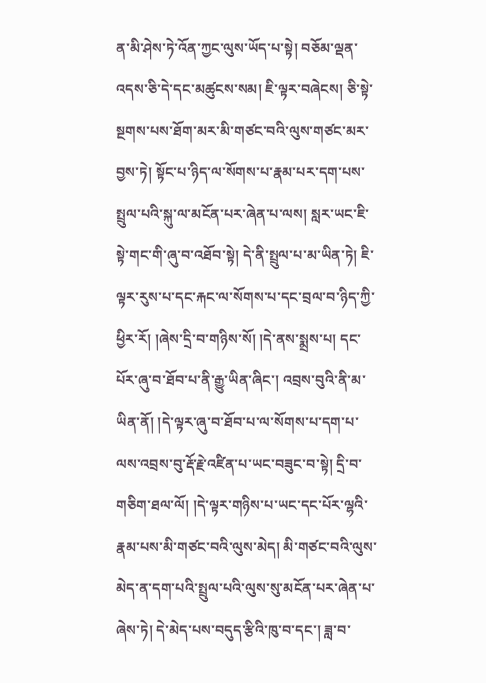ན་མི་ཤེས་ཏེ་འོན་ཀྱང་ལུས་ཡོད་པ་སྟེ། བཅོམ་ལྡན་འདས་ཅི་དེ་དང་མཚུངས་སམ། ཇི་ལྟར་བཞེངས། ཅི་སྟེ་སྔགས་པས་ཐོག་མར་མི་གཙང་བའི་ལུས་གཙང་མར་བྱས་ཏེ། སྟོང་པ་ཉིད་ལ་སོགས་པ་རྣམ་པར་དག་པས་སྤྲུལ་པའི་སྐུ་ལ་མངོན་པར་ཞེན་པ་ལས། སླར་ཡང་ཇི་སྟེ་གང་གི་ཞུ་བ་འཐོབ་སྟེ། དེ་ནི་སྤྲུལ་པ་མ་ཡིན་ཏེ། ཇི་ལྟར་རུས་པ་དང་རྐང་ལ་སོགས་པ་དང་བྲལ་བ་ཉིད་ཀྱི་ཕྱིར་རོ། །ཞེས་དྲི་བ་གཉིས་སོ། །དེ་ནས་སྨྲས་པ། དང་པོར་ཞུ་བ་ཐོབ་པ་ནི་རྒྱུ་ཡིན་ཞིང་། འབྲས་བུའི་ནི་མ་ཡིན་ནོ། །དེ་ལྟར་ཞུ་བ་ཐོབ་པ་ལ་སོགས་པ་དག་པ་ལས་འབྲས་བུ་རྡོ་རྗེ་འཛིན་པ་ཡང་བཟུང་བ་སྟེ། དྲི་བ་གཅིག་ཐལ་ལོ། །དེ་ལྟར་གཉིས་པ་ཡང་དང་པོར་ལྷའི་རྣམ་པས་མི་གཙང་བའི་ལུས་མེད། མི་གཙང་བའི་ལུས་མེད་ན་དག་པའི་སྤྲུལ་པའི་ལུས་སུ་མངོན་པར་ཞེན་པ་ཞེས་ཏེ། དེ་མེད་པས་བདུད་རྩིའི་ཁུ་བ་དང་། ཟླ་བ་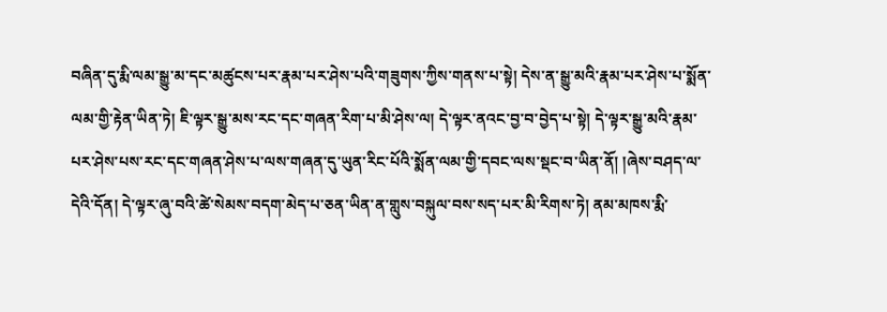བཞིན་དུ་རྨི་ལམ་སྒྱུ་མ་དང་མཚུངས་པར་རྣམ་པར་ཤེས་པའི་གཟུགས་ཀྱིས་གནས་པ་སྟེ། དེས་ན་སྒྱུ་མའི་རྣམ་པར་ཤེས་པ་སྨོན་ལམ་གྱི་རྟེན་ཡིན་ཏེ། ཇི་ལྟར་སྒྱུ་མས་རང་དང་གཞན་རིག་པ་མི་ཤེས་ལ། དེ་ལྟར་ནའང་བྱ་བ་བྱེད་པ་སྟེ། དེ་ལྟར་སྒྱུ་མའི་རྣམ་པར་ཤེས་པས་རང་དང་གཞན་ཤེས་པ་ལས་གཞན་དུ་ཡུན་རིང་པོའི་སྨོན་ལམ་གྱི་དབང་ལས་སྡང་བ་ཡིན་ནོ། །ཞེས་བཤད་ལ་དེའི་དོན། དེ་ལྟར་ཞུ་བའི་ཚེ་སེམས་བདག་མེད་པ་ཅན་ཡིན་ན་གླུས་བསྐུལ་བས་སད་པར་མི་རིགས་ཏེ། ནམ་མཁས་རྨི་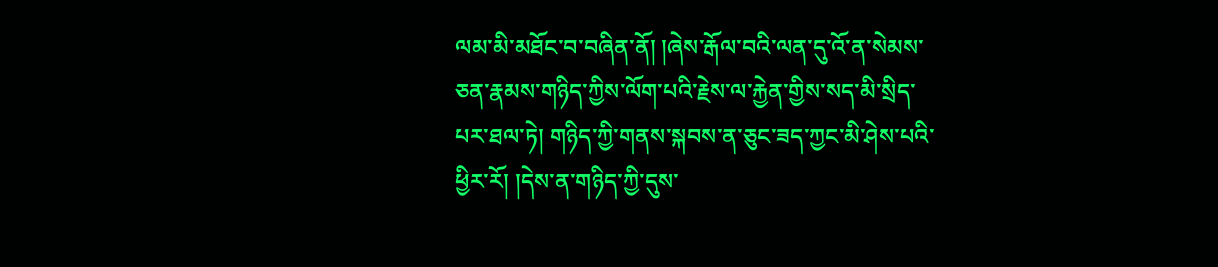ལམ་མི་མཐོང་བ་བཞིན་ནོ། །ཞེས་རྒོལ་བའི་ལན་དུ་འོ་ན་སེམས་ཅན་རྣམས་གཉིད་ཀྱིས་ལོག་པའི་རྗེས་ལ་རྐྱེན་གྱིས་སད་མི་སྲིད་པར་ཐལ་ཏེ། གཉིད་ཀྱི་གནས་སྐབས་ན་ཅུང་ཟད་ཀྱང་མི་ཤེས་པའི་ཕྱིར་རོ། །དེས་ན་གཉིད་ཀྱི་དུས་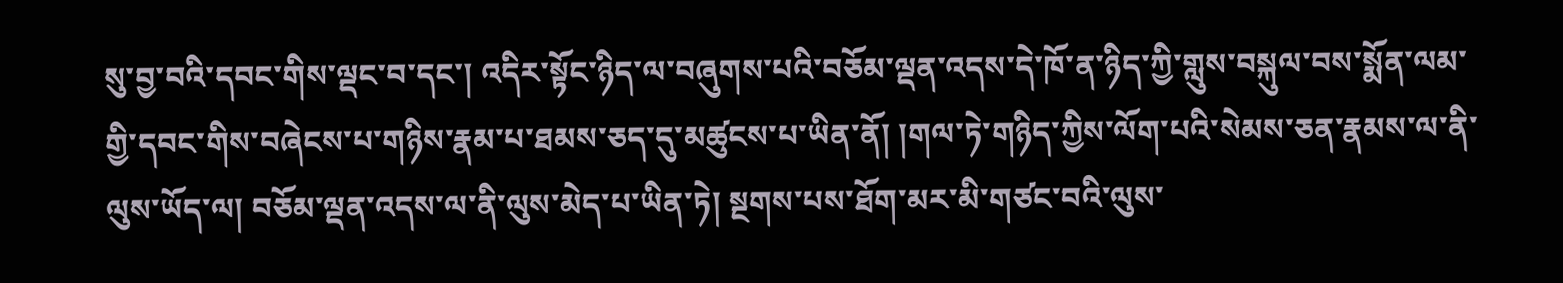སུ་བྱ་བའི་དབང་གིས་ལྡང་བ་དང་། འདིར་སྟོང་ཉིད་ལ་བཞུགས་པའི་བཅོམ་ལྡན་འདས་དེ་ཁོ་ན་ཉིད་ཀྱི་གླུས་བསྐུལ་བས་སྨོན་ལམ་གྱི་དབང་གིས་བཞེངས་པ་གཉིས་རྣམ་པ་ཐམས་ཅད་དུ་མཚུངས་པ་ཡིན་ནོ། །གལ་ཏེ་གཉིད་ཀྱིས་ལོག་པའི་སེམས་ཅན་རྣམས་ལ་ནི་ལུས་ཡོད་ལ། བཅོམ་ལྡན་འདས་ལ་ནི་ལུས་མེད་པ་ཡིན་ཏེ། སྔགས་པས་ཐོག་མར་མི་གཙང་བའི་ལུས་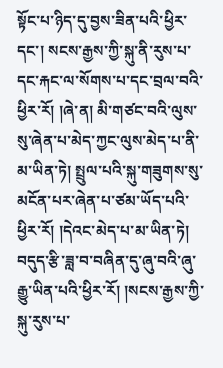སྟོང་པ་ཉིད་དུ་བྱས་ཟིན་པའི་ཕྱིར་དང་། སངས་རྒྱས་ཀྱི་སྐུ་ནི་རུས་པ་དང་རྐང་ལ་སོགས་པ་དང་བྲལ་བའི་ཕྱིར་རོ། །ཞེ་ན། མི་གཙང་བའི་ལུས་སུ་ཞེན་པ་མེད་ཀྱང་ལུས་མེད་པ་ནི་མ་ཡིན་ཏེ། སྤྲུལ་པའི་སྐུ་གཟུགས་སུ་མངོན་པར་ཞེན་པ་ཙམ་ཡོད་པའི་ཕྱིར་རོ། །དེའང་མེད་པ་མ་ཡིན་ཏེ། བདུད་རྩི་ཟླ་བ་བཞིན་དུ་ཞུ་བའི་ཞུ་རྒྱུ་ཡིན་པའི་ཕྱིར་རོ། །སངས་རྒྱས་ཀྱི་སྐུ་རུས་པ་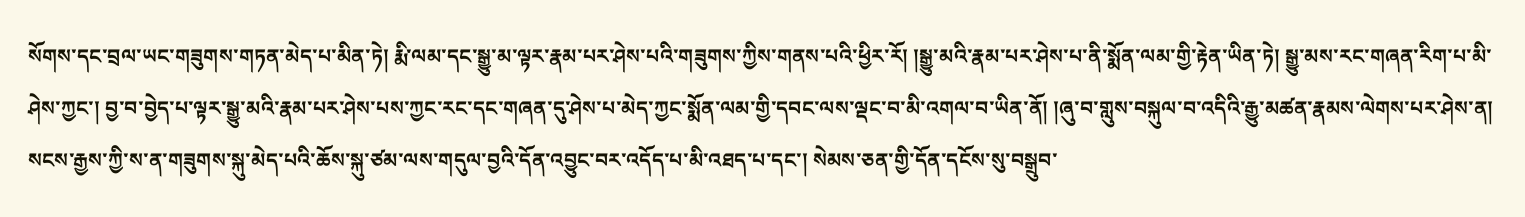སོགས་དང་བྲལ་ཡང་གཟུགས་གཏན་མེད་པ་མིན་ཏེ། རྨི་ལམ་དང་སྒྱུ་མ་ལྟར་རྣམ་པར་ཤེས་པའི་གཟུགས་ཀྱིས་གནས་པའི་ཕྱིར་རོ། །སྒྱུ་མའི་རྣམ་པར་ཤེས་པ་ནི་སྨོན་ལམ་གྱི་རྟེན་ཡིན་ཏེ། སྒྱུ་མས་རང་གཞན་རིག་པ་མི་ཤེས་ཀྱང་། བྱ་བ་བྱེད་པ་ལྟར་སྒྱུ་མའི་རྣམ་པར་ཤེས་པས་ཀྱང་རང་དང་གཞན་དུ་ཤེས་པ་མེད་ཀྱང་སྨོན་ལམ་གྱི་དབང་ལས་ལྡང་བ་མི་འགལ་བ་ཡིན་ནོ། །ཞུ་བ་གླུས་བསྐུལ་བ་འདིའི་རྒྱུ་མཚན་རྣམས་ལེགས་པར་ཤེས་ན། སངས་རྒྱས་ཀྱི་ས་ན་གཟུགས་སྐུ་མེད་པའི་ཆོས་སྐུ་ཙམ་ལས་གདུལ་བྱའི་དོན་འབྱུང་བར་འདོད་པ་མི་འཐད་པ་དང་། སེམས་ཅན་གྱི་དོན་དངོས་སུ་བསྒྲུབ་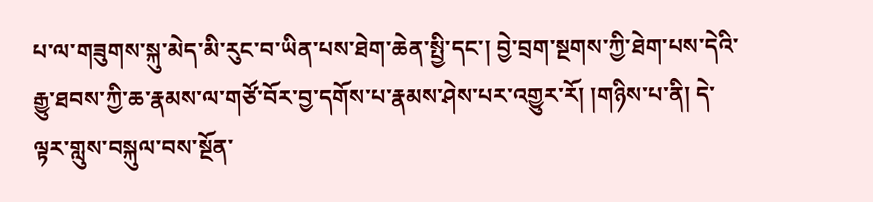པ་ལ་གཟུགས་སྐུ་མེད་མི་རུང་བ་ཡིན་པས་ཐེག་ཆེན་སྤྱི་དང་། བྱེ་བྲག་སྔགས་ཀྱི་ཐེག་པས་དེའི་རྒྱུ་ཐབས་ཀྱི་ཆ་རྣམས་ལ་གཙོ་བོར་བྱ་དགོས་པ་རྣམས་ཤེས་པར་འགྱུར་རོ། །གཉིས་པ་ནི། དེ་ལྟར་གླུས་བསྐུལ་བས་སྔོན་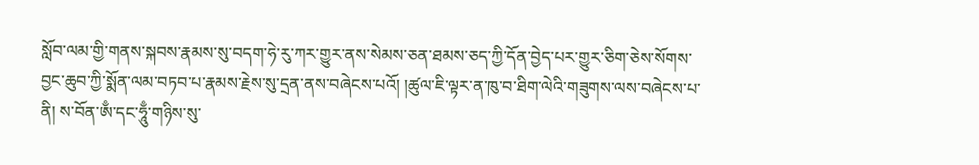སློབ་ལམ་གྱི་གནས་སྐབས་རྣམས་སུ་བདག་ཧེ་རུ་ཀར་གྱུར་ནས་སེམས་ཅན་ཐམས་ཅད་ཀྱི་དོན་བྱེད་པར་གྱུར་ཅིག་ཅེས་སོགས་བྱང་ཆུབ་ཀྱི་སྨོན་ལམ་བཏབ་པ་རྣམས་རྗེས་སུ་དྲན་ནས་བཞེངས་པའོ། །ཚུལ་ཇི་ལྟར་ན་ཁུ་བ་ཐིག་ལེའི་གཟུགས་ལས་བཞེངས་པ་ནི། ས་བོན་ཨྃ་དང་ཧཱུྃ་གཉིས་སུ་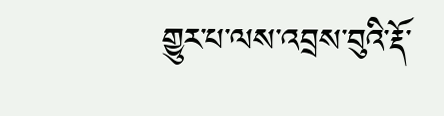གྱུར་པ་ལས་འབྲས་བུའི་རྡོ་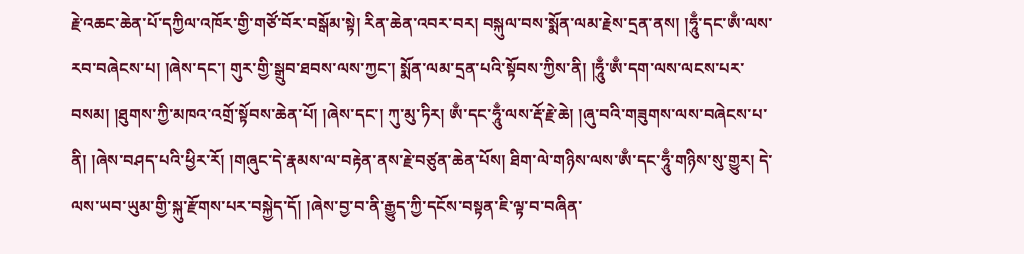རྗེ་འཆང་ཆེན་པོ་དཀྱིལ་འཁོར་གྱི་གཙོ་བོར་བསྒོམ་སྟེ། རིན་ཆེན་འབར་བར། བསྐུལ་བས་སྨོན་ལམ་རྗེས་དྲན་ནས། །ཧཱུྃ་དང་ཨྃ་ལས་རབ་བཞེངས་པ། །ཞེས་དང་། གུར་གྱི་སྒྲུབ་ཐབས་ལས་ཀྱང་། སྨོན་ལམ་དྲན་པའི་སྟོབས་ཀྱིས་ནི། །ཧཱུྃ་ཨྃ་དག་ལས་ལངས་པར་བསམ། །ཐུགས་ཀྱི་མཁའ་འགྲོ་སྟོབས་ཆེན་པོ། །ཞེས་དང་། ཀུ་མུ་ཏིར། ཨྃ་དང་ཧཱུྃ་ལས་རྡོ་རྗེ་ཆེ། །ཞུ་བའི་གཟུགས་ལས་བཞེངས་པ་ནི། །ཞེས་བཤད་པའི་ཕྱིར་རོ། །གཞུང་དེ་རྣམས་ལ་བརྟེན་ནས་རྗེ་བཙུན་ཆེན་པོས། ཐིག་ལེ་གཉིས་ལས་ཨྃ་དང་ཧཱུྃ་གཉིས་སུ་གྱུར། དེ་ལས་ཡབ་ཡུམ་གྱི་སྐུ་རྫོགས་པར་བསྐྱེད་དོ། །ཞེས་བྱ་བ་ནི་རྒྱུད་ཀྱི་དངོས་བསྟན་ཇི་ལྟ་བ་བཞིན་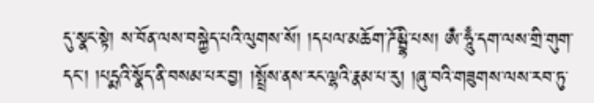དུ་སྣང་སྟེ། ས་བོན་ལས་བསྐྱེད་པའི་ལུགས་སོ། །དཔལ་མཆོག་ཌོམྦྷི་པས། ཨྃ་ཧཱུྃ་དག་ལས་གྲི་གུག་དང་། །པདྨའི་སྣོད་ནི་བསམ་པར་བྱ། །སྤྲོས་ནས་རང་ལྷའི་རྣམ་པ་རུ། །ཞུ་བའི་གཟུགས་ལས་རབ་ཏུ་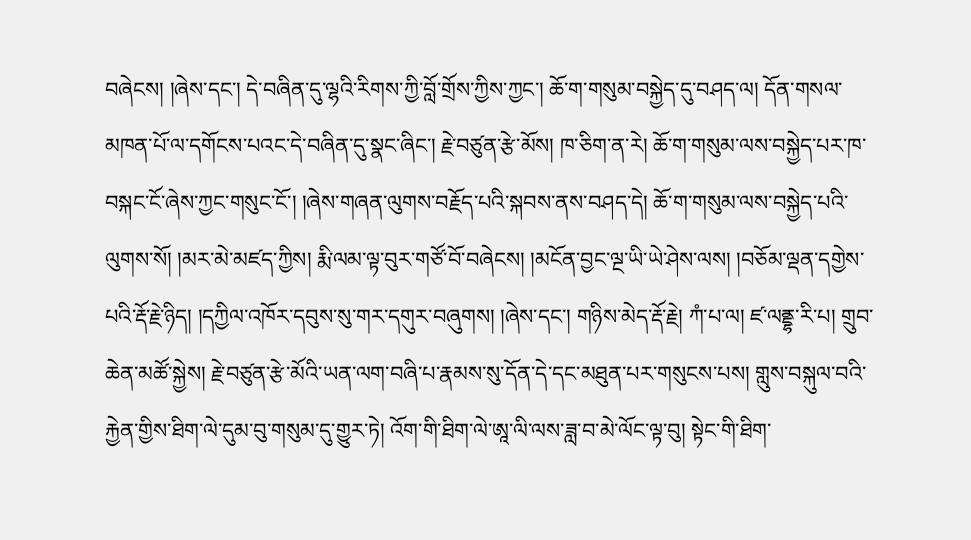བཞེངས། །ཞེས་དང་། དེ་བཞིན་དུ་ལྷའི་རིགས་ཀྱི་བློ་གྲོས་ཀྱིས་ཀྱང་། ཆོ་ག་གསུམ་བསྐྱེད་དུ་བཤད་ལ། དོན་གསལ་མཁན་པོ་ལ་དགོངས་པའང་དེ་བཞིན་དུ་སྣང་ཞིང་། རྗེ་བཙུན་རྩེ་མོས། ཁ་ཅིག་ན་རེ། ཆོ་ག་གསུམ་ལས་བསྐྱེད་པར་ཁ་བསྐང་ངོ་ཞེས་ཀྱང་གསུང་ངོ་། །ཞེས་གཞན་ལུགས་བརྗོད་པའི་སྐབས་ནས་བཤད་དེ། ཆོ་ག་གསུམ་ལས་བསྐྱེད་པའི་ལུགས་སོ། །མར་མེ་མཛད་ཀྱིས། རྨི་ལམ་ལྟ་བུར་གཙོ་བོ་བཞེངས། །མངོན་བྱང་ལྔ་ཡི་ཡེ་ཤེས་ལས། །བཅོམ་ལྡན་དགྱེས་པའི་རྡོ་རྗེ་ཉིད། །དཀྱིལ་འཁོར་དབུས་སུ་གར་དགུར་བཞུགས། །ཞེས་དང་། གཉིས་མེད་རྡོ་རྗེ། ཀཾ་པ་ལ། ཛ་ལནྡྷ་རི་པ། གྲུབ་ཆེན་མཚོ་སྐྱེས། རྗེ་བཙུན་རྩེ་མོའི་ཡན་ལག་བཞི་པ་རྣམས་སུ་དོན་དེ་དང་མཐུན་པར་གསུངས་པས། གླུས་བསྐུལ་བའི་རྐྱེན་གྱིས་ཐིག་ལེ་དུམ་བུ་གསུམ་དུ་གྱུར་ཏེ། འོག་གི་ཐིག་ལེ་ཨཱ་ལི་ལས་ཟླ་བ་མེ་ལོང་ལྟ་བུ། སྟེང་གི་ཐིག་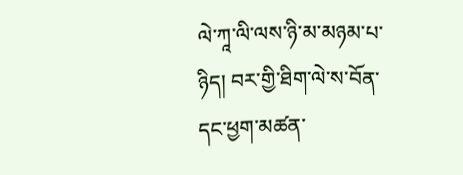ལེ་ཀཱ་ལི་ལས་ཉི་མ་མཉམ་པ་ཉིད། བར་གྱི་ཐིག་ལེ་ས་བོན་དང་ཕྱག་མཚན་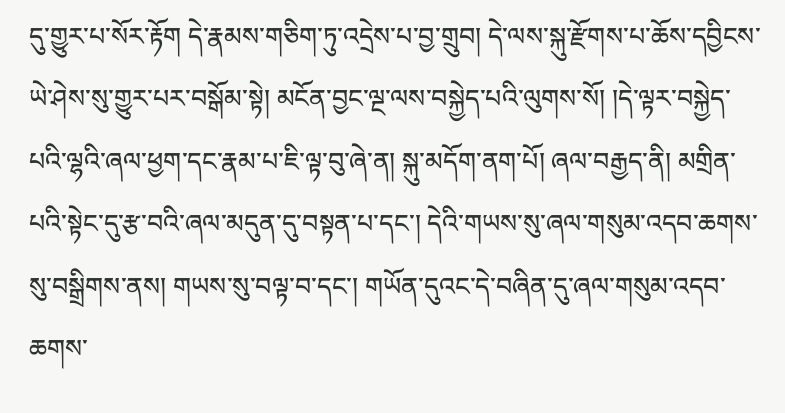དུ་གྱུར་པ་སོར་རྟོག དེ་རྣམས་གཅིག་ཏུ་འདྲེས་པ་བྱ་གྲུབ། དེ་ལས་སྐུ་རྫོགས་པ་ཆོས་དབྱིངས་ཡེ་ཤེས་སུ་གྱུར་པར་བསྒོམ་སྟེ། མངོན་བྱང་ལྔ་ལས་བསྐྱེད་པའི་ལུགས་སོ། །དེ་ལྟར་བསྐྱེད་པའི་ལྷའི་ཞལ་ཕྱག་དང་རྣམ་པ་ཇི་ལྟ་བུ་ཞེ་ན། སྐུ་མདོག་ནག་པོ། ཞལ་བརྒྱད་ནི། མགྲིན་པའི་སྟེང་དུ་རྩ་བའི་ཞལ་མདུན་དུ་བསྟན་པ་དང་། དེའི་གཡས་སུ་ཞལ་གསུམ་འདབ་ཆགས་སུ་བསྒྲིགས་ནས། གཡས་སུ་བལྟ་བ་དང་། གཡོན་དུའང་དེ་བཞིན་དུ་ཞལ་གསུམ་འདབ་ཆགས་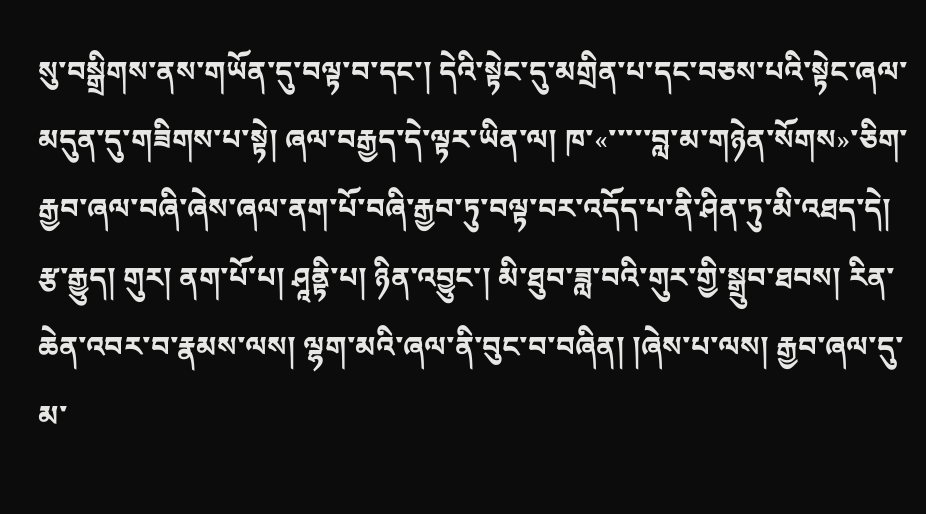སུ་བསྒྲིགས་ནས་གཡོན་དུ་བལྟ་བ་དང་། དེའི་སྟེང་དུ་མགྲིན་པ་དང་བཅས་པའི་སྟེང་ཞལ་མདུན་དུ་གཟིགས་པ་སྟེ། ཞལ་བརྒྱད་དེ་ལྟར་ཡིན་ལ། ཁ་«་་་་་བླ་མ་གཉེན་སོགས»་ཅིག་རྒྱབ་ཞལ་བཞི་ཞེས་ཞལ་ནག་པོ་བཞི་རྒྱབ་ཏུ་བལྟ་བར་འདོད་པ་ནི་ཤིན་ཏུ་མི་འཐད་དེ། རྩ་རྒྱུད། གུར། ནག་པོ་པ། ཤཱནྟི་པ། ཉིན་འབྱུང་། མི་ཐུབ་ཟླ་བའི་གུར་གྱི་སྒྲུབ་ཐབས། རིན་ཆེན་འབར་བ་རྣམས་ལས། ལྷག་མའི་ཞལ་ནི་བུང་བ་བཞིན། །ཞེས་པ་ལས། རྒྱབ་ཞལ་དུ་མ་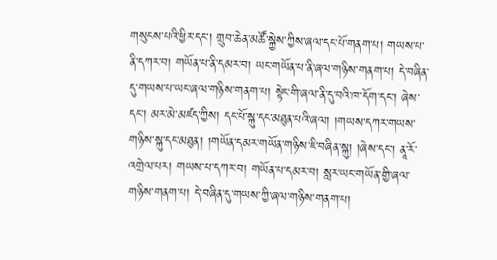གསུངས་པའི་ཕྱིར་དང་། གྲུབ་ཆེན་མཚོ་སྐྱེས་ཀྱིས་ཞལ་དང་པོ་གནག་པ། གཡས་པ་ནི་དཀར་བ། གཡོན་པ་ནི་དམར་བ། ཡང་གཡོན་པ་ནི་ཞལ་གཉིས་གནག་པ། དེ་བཞིན་དུ་གཡས་པ་ཡང་ཞལ་གཉིས་གནག་པ། སྟེང་གི་ཞལ་ནི་དུ་བའི་ཁ་དོག་དང་། ཞེས་དང་། མར་མེ་མཛད་ཀྱིས། དང་པོ་སྐུ་དང་མཐུན་པའི་ཞལ། །གཡས་དཀར་གཡས་གཉིས་སྐུ་དང་མཐུན། །གཡོན་དམར་གཡོན་གཉིས་ཇི་བཞིན་སྐུ། །ཞེས་དང་། ནཱ་རོ་འགྲེལ་པར། གཡས་པ་དཀར་བ། གཡོན་པ་དམར་བ། སླར་ཡང་གཡོན་གྱི་ཞལ་གཉིས་གནག་པ། དེ་བཞིན་དུ་གཡས་ཀྱི་ཞལ་གཉིས་གནག་པ།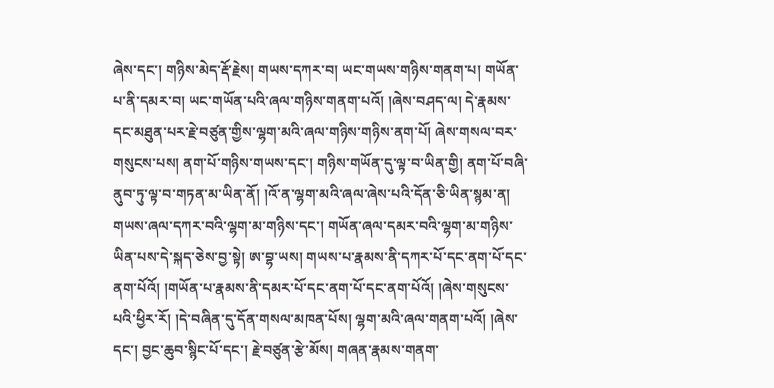ཞེས་དང་། གཉིས་མེད་རྡོ་རྗེས། གཡས་དཀར་བ། ཡང་གཡས་གཉིས་གནག་པ། གཡོན་པ་ནི་དམར་བ། ཡང་གཡོན་པའི་ཞལ་གཉིས་གནག་པའོ། །ཞེས་བཤད་ལ། དེ་རྣམས་དང་མཐུན་པར་རྗེ་བཙུན་གྱིས་ལྷག་མའི་ཞལ་གཉིས་གཉིས་ནག་པོ། ཞེས་གསལ་བར་གསུངས་པས། ནག་པོ་གཉིས་གཡས་དང་། གཉིས་གཡོན་དུ་ལྟ་བ་ཡིན་གྱི། ནག་པོ་བཞི་ནུབ་ཏུ་ལྟ་བ་གཏན་མ་ཡིན་ནོ། །འོ་ན་ལྷག་མའི་ཞལ་ཞེས་པའི་དོན་ཅི་ཡིན་སྙམ་ན། གཡས་ཞལ་དཀར་བའི་ལྷག་མ་གཉིས་དང་། གཡོན་ཞལ་དམར་བའི་ལྷག་མ་གཉིས་ཡིན་པས་དེ་སྐད་ཅེས་བྱ་སྟེ། ཨ་བྷ་ཡས། གཡས་པ་རྣམས་ནི་དཀར་པོ་དང་ནག་པོ་དང་ནག་པོའོ། །གཡོན་པ་རྣམས་ནི་དམར་པོ་དང་ནག་པོ་དང་ནག་པོའོ། །ཞེས་གསུངས་པའི་ཕྱིར་རོ། །དེ་བཞིན་དུ་དོན་གསལ་མཁན་པོས། ལྷག་མའི་ཞལ་གནག་པའོ། །ཞེས་དང་། བྱང་ཆུབ་སྙིང་པོ་དང་། རྗེ་བཙུན་རྩེ་མོས། གཞན་རྣམས་གནག་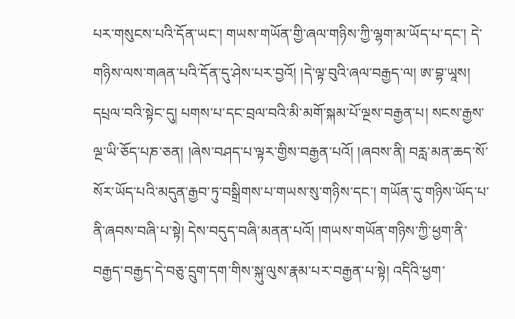པར་གསུངས་པའི་དོན་ཡང་། གཡས་གཡོན་གྱི་ཞལ་གཉིས་ཀྱི་ལྷག་མ་ཡོད་པ་དང་། དེ་གཉིས་ལས་གཞན་པའི་དོན་དུ་ཤེས་པར་བྱའོ། །དེ་ལྟ་བུའི་ཞལ་བརྒྱད་ལ། ཨ་བྷ་ཡཱས། དཔྲལ་བའི་སྟེང་དུ། པགས་པ་དང་བྲལ་བའི་མི་མགོ་སྐམ་པོ་ལྔས་བརྒྱན་པ། སངས་རྒྱས་ལྔ་ཡི་ཅོད་པཎ་ཅན། །ཞེས་བཤད་པ་ལྟར་གྱིས་བརྒྱན་པའོ། །ཞབས་ནི། བརླ་མན་ཆད་སོ་སོར་ཡོད་པའི་མདུན་རྒྱབ་ཏུ་བསྒྲིགས་པ་གཡས་སུ་གཉིས་དང་། གཡོན་དུ་གཉིས་ཡོད་པ་ནི་ཞབས་བཞི་པ་སྟེ། དེས་བདུད་བཞི་མནན་པའོ། །གཡས་གཡོན་གཉིས་ཀྱི་ཕྱག་ནི་བརྒྱད་བརྒྱད་དེ་བཅུ་དྲུག་དག་གིས་སྐུ་ལུས་རྣམ་པར་བརྒྱན་པ་སྟེ། འདིའི་ཕྱག་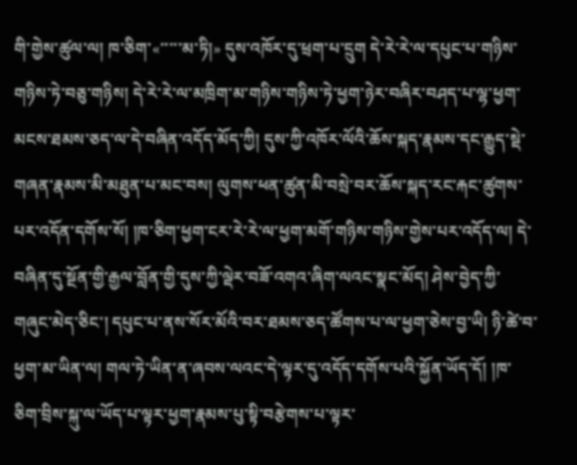གི་གྱེས་ཚུལ་ལ། ཁ་ཅིག་«་་་་་མ་ཏི།» དུས་འཁོར་དུ་ཕྲག་པ་དྲུག དེ་རེ་རེ་ལ་དཔུང་པ་གཉིས་གཉིས་ཏེ་བཅུ་གཉིས། དེ་རེ་རེ་ལ་མཁྲིག་མ་གཉིས་གཉིས་ཏེ་ཕྱག་ཉེར་བཞིར་བཤད་པ་ལྷ་ཕྱག་མངས་ཐམས་ཅད་ལ་དེ་བཞིན་འདོད་མོད་ཀྱི། དུས་ཀྱི་འཁོར་ལོའི་ཆོས་སྐད་རྣམས་དང་རྒྱུད་སྡེ་གཞན་རྣམས་མི་མཐུན་པ་མང་བས། ལུགས་ཕན་ཚུན་མི་བསྲེ་བར་ཆོས་སྐད་རང་རྐང་ཚུགས་པར་འདོན་དགོས་སོ། །ཁ་ཅིག་ཕྱག་ངར་རེ་རེ་ལ་ཕྱག་མགོ་གཉིས་གཉིས་གྱེས་པར་འདོད་ལ། དེ་བཞིན་དུ་སྔོན་གྱི་རྒྱལ་བློན་གྱི་དུས་ཀྱི་ལྡེར་བཟོ་འགའ་ཞིག་ལའང་སྣང་མོད། ཤེས་བྱེད་ཀྱི་གཞུང་མེད་ཅིང་། དཔུང་པ་ནས་སོར་མོའི་བར་ཐམས་ཅད་ཚོགས་པ་ལ་ཕྱག་ཅེས་བྱ་ཡི། ཉི་ཚེ་བ་ཕྱག་མ་ཡིན་ལ། གལ་ཏེ་ཡིན་ན་ཞབས་ལའང་དེ་ལྟར་དུ་འདོད་དགོས་པའི་སྐྱོན་ཡོད་དོ། །ཁ་ཅིག་བྲིས་སྐུ་ལ་ཡོད་པ་ལྟར་ཕྱག་རྣམས་པུ་སྟི་བརྩེགས་པ་ལྟར་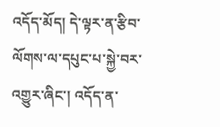འདོད་མོད། དེ་ལྟར་ན་རྩིབ་ལོགས་ལ་དཔུང་པ་སྐྱེ་བར་འགྱུར་ཞིང་། འདོད་ན་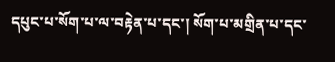དཔུང་པ་སོག་པ་ལ་བརྟེན་པ་དང་། སོག་པ་མགྲིན་པ་དང་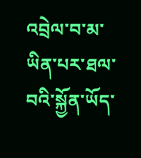འབྲེལ་བ་མ་ཡིན་པར་ཐལ་བའི་སྐྱོན་ཡོད་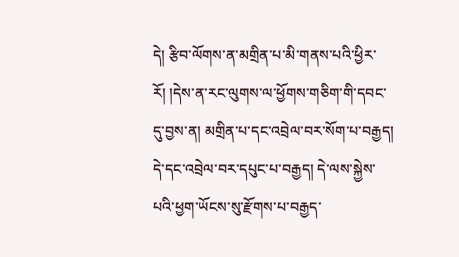དེ། རྩིབ་ལོགས་ན་མགྲིན་པ་མི་གནས་པའི་ཕྱིར་རོ། །དེས་ན་རང་ལུགས་ལ་ཕྱོགས་གཅིག་གི་དབང་དུ་བྱས་ན། མགྲིན་པ་དང་འབྲེལ་བར་སོག་པ་བརྒྱད། དེ་དང་འབྲེལ་བར་དཔུང་པ་བརྒྱད། དེ་ལས་སྐྱེས་པའི་ཕྱག་ཡོངས་སུ་རྫོགས་པ་བརྒྱད་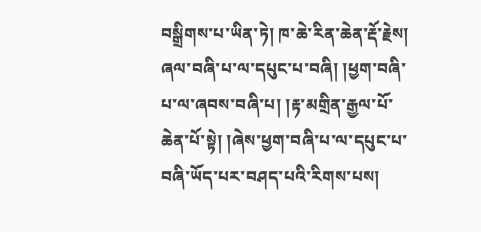བསྒྲིགས་པ་ཡིན་ཏེ། ཁ་ཆེ་རིན་ཆེན་རྡོ་རྗེས། ཞལ་བཞི་པ་ལ་དཔུང་པ་བཞི། །ཕྱག་བཞི་པ་ལ་ཞབས་བཞི་པ། །རྟ་མགྲིན་རྒྱལ་པོ་ཆེན་པོ་སྟེ། །ཞེས་ཕྱག་བཞི་པ་ལ་དཔུང་པ་བཞི་ཡོད་པར་བཤད་པའི་རིགས་པས།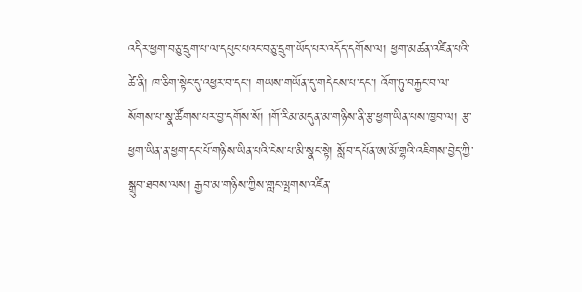འདིར་ཕྱག་བཅུ་དྲུག་པ་ལ་དཔུང་པའང་བཅུ་དྲུག་ཡོད་པར་འདོད་དགོས་ལ། ཕྱག་མཚན་འཛིན་པའི་ཚེ་ནི། ཁ་ཅིག་སྟེང་དུ་འཕྱར་བ་དང་། གཡས་གཡོན་དུ་གདེངས་པ་དང་། འོག་ཏུ་བརྐྱང་བ་ལ་སོགས་པ་སྣ་ཚོགས་པར་བྱ་དགོས་སོ། །གོ་རིམ་མདུན་མ་གཉིས་ནི་རྩ་ཕྱག་ཡིན་པས་ཁྱབ་ལ། རྩ་ཕྱག་ཡིན་ན་ཕྱག་དང་པོ་གཉིས་ཡིན་པའི་ངེས་པ་མི་སྣང་སྟེ། སློབ་དཔོན་ཨ་མོ་གྷའི་འཇིགས་བྱེད་ཀྱི་སྒྲུབ་ཐབས་ལས། རྒྱབ་མ་གཉིས་ཀྱིས་གླང་ལྤགས་འཛིན་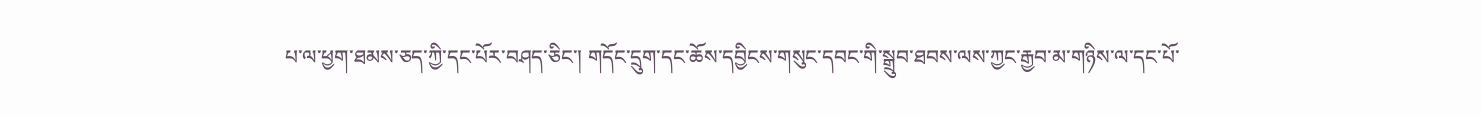པ་ལ་ཕྱག་ཐམས་ཅད་ཀྱི་དང་པོར་བཤད་ཅིང་། གདོང་དྲུག་དང་ཆོས་དབྱིངས་གསུང་དབང་གི་སྒྲུབ་ཐབས་ལས་ཀྱང་རྒྱབ་མ་གཉིས་ལ་དང་པོ་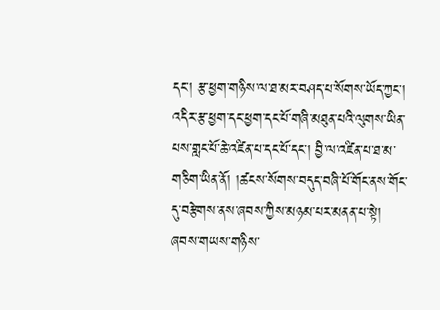དང་། རྩ་ཕྱག་གཉིས་ལ་ཐ་མར་བཤད་པ་སོགས་ཡོད་ཀྱང་། འདིར་རྩ་ཕྱག་དང་ཕྱག་དང་པོ་གཞི་མཐུན་པའི་ལུགས་ཡིན་པས་གླང་པོ་ཆེ་འཛིན་པ་དང་པོ་དང་། བྱི་ལ་འཛིན་པ་ཐ་མ་གཅིག་ཡིན་ནོ། །ཚངས་སོགས་བདུད་བཞི་པོ་གོང་ནས་གོང་དུ་བརྩེགས་ནས་ཞབས་ཀྱིས་མཉམ་པར་མནན་པ་སྟེ། ཞབས་གཡས་གཉིས་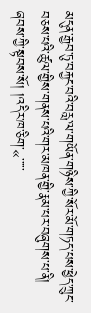མདུན་རྒྱབ་ཏུ་བརྐྱང་བའི་བརླ་ལ་གཡོན་གཉིས་ཀྱི་སོར་མོ་གཏད་པས་ཕྱེད་ཀྲུང་བཅས་པའི་ཚུལ་གྱིས་གནས་པའི་གར་མཁན་གྱི་རྣམ་པར་བཞུགས་པ་ནི། ཞབས་ཀྱི་སྟབས་སོ། །འདིར་ཁ་ཅིག་«་་་་་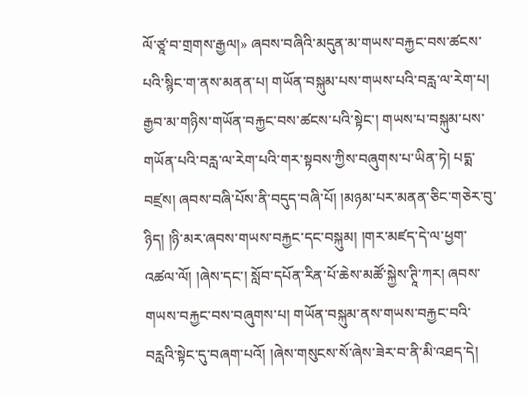ལོ་ཙཱ་བ་གྲགས་རྒྱལ།» ཞབས་བཞིའི་མདུན་མ་གཡས་བརྐྱང་བས་ཚངས་པའི་སྙིང་ག་ནས་མནན་པ། གཡོན་བསྐུམ་པས་གཡས་པའི་བརླ་ལ་རེག་པ། རྒྱབ་མ་གཉིས་གཡོན་བརྐྱང་བས་ཚངས་པའི་སྟེང་། གཡས་པ་བསྐུམ་པས་གཡོན་པའི་བརླ་ལ་རེག་པའི་གར་སྟབས་ཀྱིས་བཞུགས་པ་ཡིན་ཏེ། པདྨ་བཛྲས། ཞབས་བཞི་པོས་ནི་བདུད་བཞི་པོ། །མཉམ་པར་མནན་ཅིང་གཅེར་བུ་ཉིད། །ཉི་མར་ཞབས་གཡས་བརྐྱང་དང་བསྐུམ། །གར་མཛད་དེ་ལ་ཕྱག་འཚལ་ལོ། །ཞེས་དང་། སློབ་དཔོན་རིན་པོ་ཆེས་མཚོ་སྐྱེས་ཊཱི་ཀར། ཞབས་གཡས་བརྐྱང་བས་བཞུགས་པ། གཡོན་བསྐུམ་ནས་གཡས་བརྐྱང་བའི་བརླའི་སྟེང་དུ་བཞག་པའོ། །ཞེས་གསུངས་སོ་ཞེས་ཟེར་བ་ནི་མི་འཐད་དེ།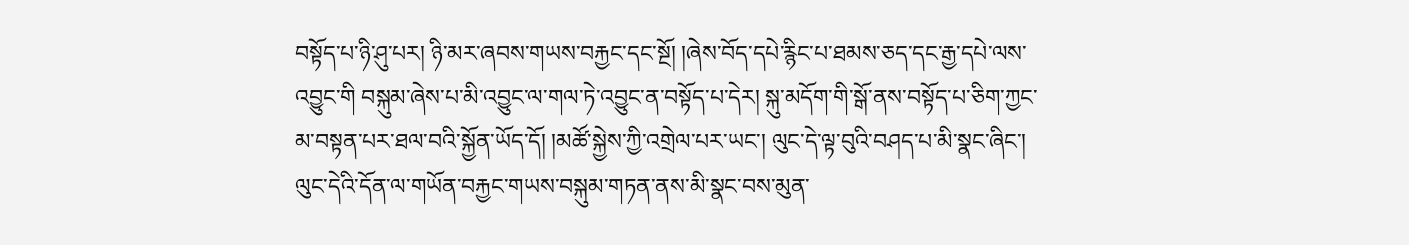བསྟོད་པ་ཉི་ཤུ་པར། ཉི་མར་ཞབས་གཡས་བརྐྱང་དང་སྔོ། །ཞེས་བོད་དཔེ་རྙིང་པ་ཐམས་ཅད་དང་རྒྱ་དཔེ་ལས་འབྱུང་གི བསྐུམ་ཞེས་པ་མི་འབྱུང་ལ་གལ་ཏེ་འབྱུང་ན་བསྟོད་པ་དེར། སྐུ་མདོག་གི་སྒོ་ནས་བསྟོད་པ་ཅིག་ཀྱང་མ་བསྟན་པར་ཐལ་བའི་སྐྱོན་ཡོད་དོ། །མཚོ་སྐྱེས་ཀྱི་འགྲེལ་པར་ཡང་། ལུང་དེ་ལྟ་བུའི་བཤད་པ་མི་སྣང་ཞིང་། ལུང་དེའི་དོན་ལ་གཡོན་བརྐྱང་གཡས་བསྐུམ་གཏན་ནས་མི་སྣང་བས་མུན་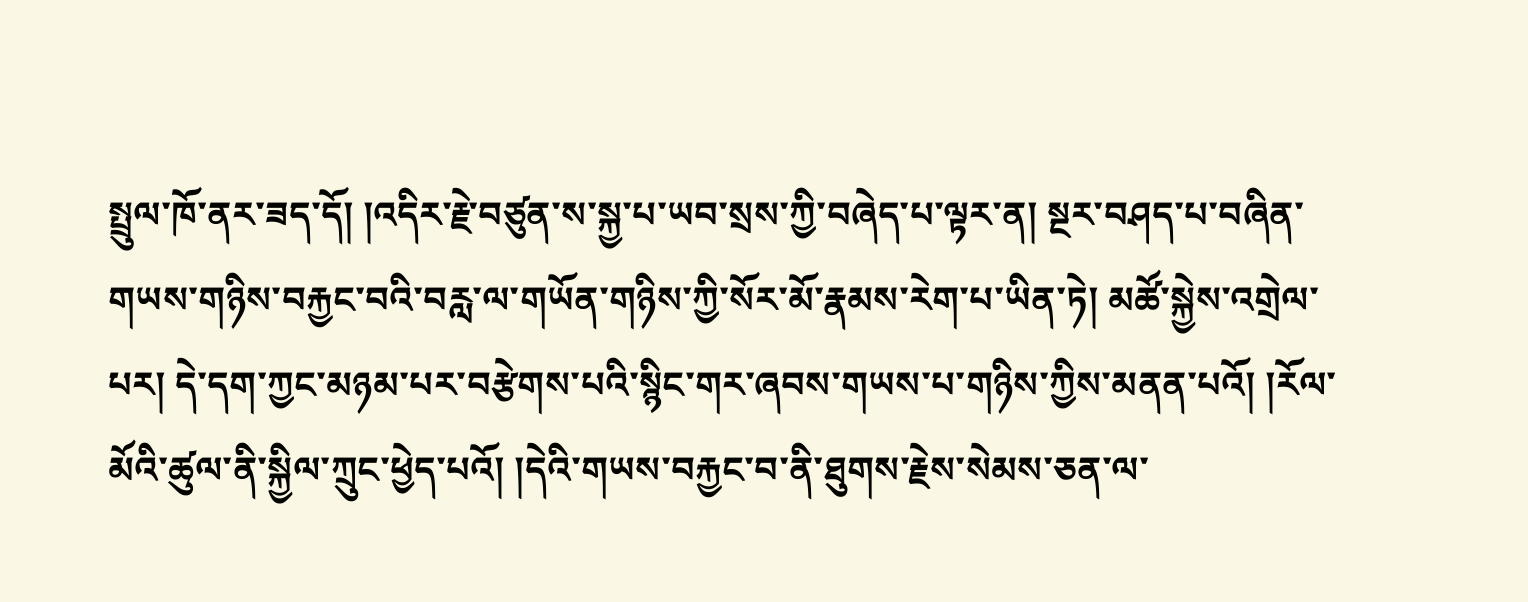སྤྲུལ་ཁོ་ནར་ཟད་དོ། །འདིར་རྗེ་བཙུན་ས་སྐྱ་པ་ཡབ་སྲས་ཀྱི་བཞེད་པ་ལྟར་ན། སྔར་བཤད་པ་བཞིན་གཡས་གཉིས་བརྐྱང་བའི་བརླ་ལ་གཡོན་གཉིས་ཀྱི་སོར་མོ་རྣམས་རེག་པ་ཡིན་ཏེ། མཚོ་སྐྱེས་འགྲེལ་པར། དེ་དག་ཀྱང་མཉམ་པར་བརྩེགས་པའི་སྙིང་གར་ཞབས་གཡས་པ་གཉིས་ཀྱིས་མནན་པའོ། །རོལ་མོའི་ཚུལ་ནི་སྐྱིལ་ཀྲུང་ཕྱེད་པའོ། །དེའི་གཡས་བརྐྱང་བ་ནི་ཐུགས་རྗེས་སེམས་ཅན་ལ་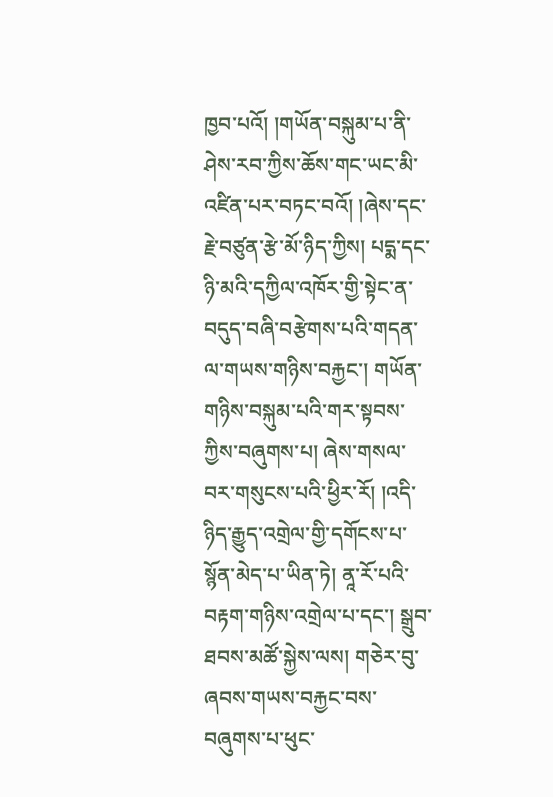ཁྱབ་པའོ། །གཡོན་བསྐུམ་པ་ནི་ཤེས་རབ་ཀྱིས་ཆོས་གང་ཡང་མི་འཛིན་པར་བཏང་བའོ། །ཞེས་དང་རྗེ་བཙུན་རྩེ་མོ་ཉིད་ཀྱིས། པདྨ་དང་ཉི་མའི་དཀྱིལ་འཁོར་གྱི་སྟེང་ན་བདུད་བཞི་བརྩེགས་པའི་གདན་ལ་གཡས་གཉིས་བརྐྱང་། གཡོན་གཉིས་བསྐུམ་པའི་གར་སྟབས་ཀྱིས་བཞུགས་པ། ཞེས་གསལ་བར་གསུངས་པའི་ཕྱིར་རོ། །འདི་ཉིད་རྒྱུད་འགྲེལ་གྱི་དགོངས་པ་སྙོན་མེད་པ་ཡིན་ཏེ། ནཱ་རོ་པའི་བརྟག་གཉིས་འགྲེལ་པ་དང་། སྒྲུབ་ཐབས་མཚོ་སྐྱེས་ལས། གཅེར་བུ་ཞབས་གཡས་བརྐྱང་བས་བཞུགས་པ་ཕུང་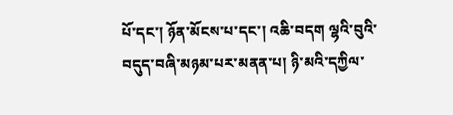པོ་དང་། ཉོན་མོངས་པ་དང་། འཆི་བདག ལྷའི་བུའི་བདུད་བཞི་མཉམ་པར་མནན་པ། ཉི་མའི་དཀྱིལ་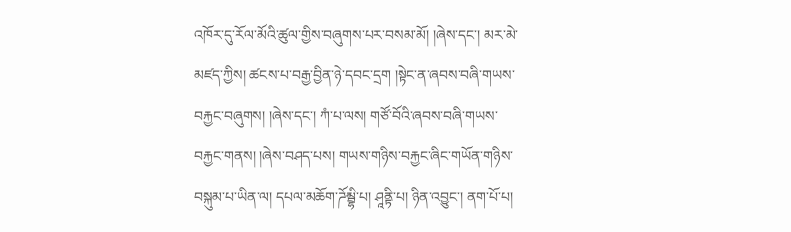འཁོར་དུ་རོལ་མོའི་ཚུལ་གྱིས་བཞུགས་པར་བསམ་མོ། །ཞེས་དང་། མར་མེ་མཛད་ཀྱིས། ཚངས་པ་བརྒྱ་བྱིན་ཉེ་དབང་དྲག །སྟེང་ན་ཞབས་བཞི་གཡས་བརྐྱང་བཞུགས། །ཞེས་དང་། ཀཾ་པ་ལས། གཙོ་བོའི་ཞབས་བཞི་གཡས་བརྐྱང་གནས། །ཞེས་བཤད་པས། གཡས་གཉིས་བརྐྱང་ཞིང་གཡོན་གཉིས་བསྐུམ་པ་ཡིན་ལ། དཔལ་མཆོག་ཌོམྦྷི་པ། ཤཱནྟི་པ། ཉིན་འབྱུང་། ནག་པོ་པ།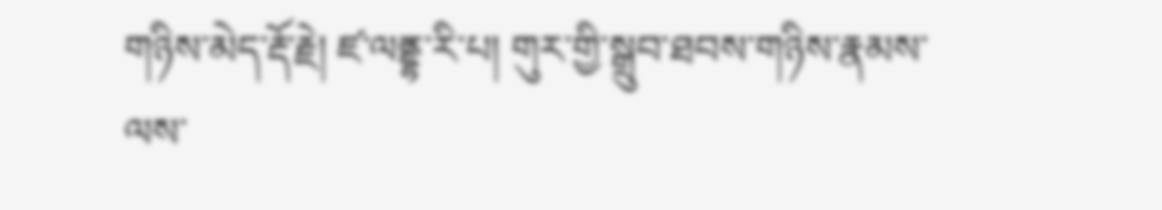གཉིས་མེད་རྡོ་རྗེ། ཛ་ལནྡྷ་རི་པ། གུར་གྱི་སྒྲུབ་ཐབས་གཉིས་རྣམས་ལས་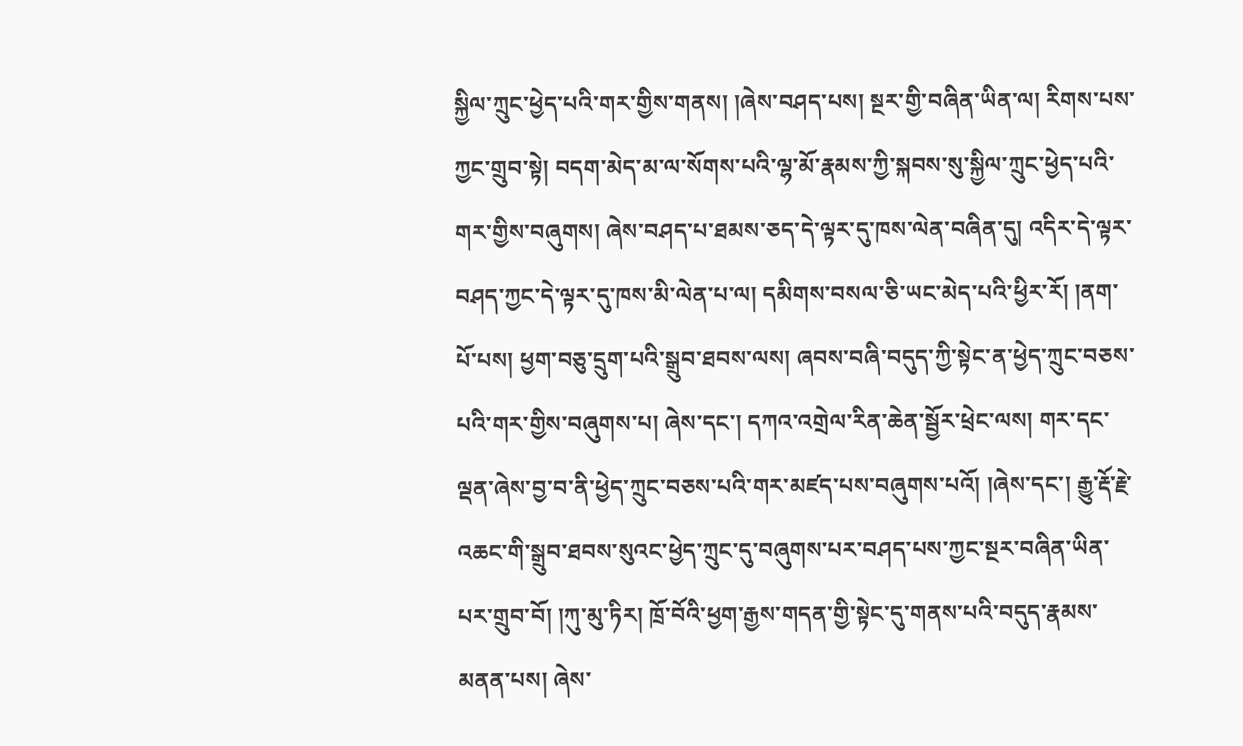སྐྱིལ་ཀྲུང་ཕྱེད་པའི་གར་གྱིས་གནས། །ཞེས་བཤད་པས། སྔར་གྱི་བཞིན་ཡིན་ལ། རིགས་པས་ཀྱང་གྲུབ་སྟེ། བདག་མེད་མ་ལ་སོགས་པའི་ལྷ་མོ་རྣམས་ཀྱི་སྐབས་སུ་སྐྱིལ་ཀྲུང་ཕྱེད་པའི་གར་གྱིས་བཞུགས། ཞེས་བཤད་པ་ཐམས་ཅད་དེ་ལྟར་དུ་ཁས་ལེན་བཞིན་དུ། འདིར་དེ་ལྟར་བཤད་ཀྱང་དེ་ལྟར་དུ་ཁས་མི་ལེན་པ་ལ། དམིགས་བསལ་ཅི་ཡང་མེད་པའི་ཕྱིར་རོ། །ནག་པོ་པས། ཕྱག་བཅུ་དྲུག་པའི་སྒྲུབ་ཐབས་ལས། ཞབས་བཞི་བདུད་ཀྱི་སྟེང་ན་ཕྱེད་ཀྲུང་བཅས་པའི་གར་གྱིས་བཞུགས་པ། ཞེས་དང་། དཀའ་འགྲེལ་རིན་ཆེན་སྦྱོར་ཕྲེང་ལས། གར་དང་ལྡན་ཞེས་བྱ་བ་ནི་ཕྱེད་ཀྲུང་བཅས་པའི་གར་མཛད་པས་བཞུགས་པའོ། །ཞེས་དང་། རྒྱུ་རྡོ་རྗེ་འཆང་གི་སྒྲུབ་ཐབས་སུའང་ཕྱེད་ཀྲུང་དུ་བཞུགས་པར་བཤད་པས་ཀྱང་སྔར་བཞིན་ཡིན་པར་གྲུབ་བོ། །ཀུ་མུ་ཏིར། ཁྲོ་བོའི་ཕྱག་རྒྱས་གདན་གྱི་སྟེང་དུ་གནས་པའི་བདུད་རྣམས་མནན་པས། ཞེས་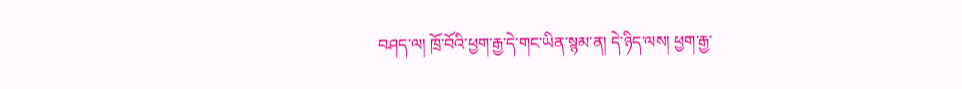བཤད་ལ། ཁྲོ་བོའི་ཕྱག་རྒྱ་དེ་གང་ཡིན་སྙམ་ན། དེ་ཉིད་ལས། ཕྱག་རྒྱ་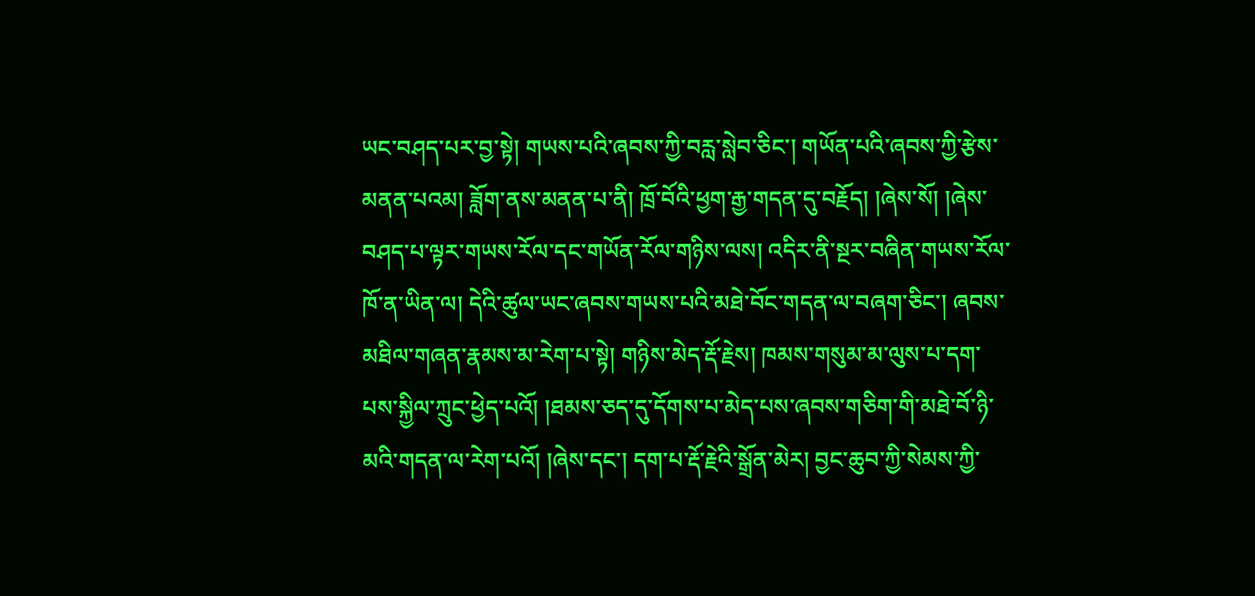ཡང་བཤད་པར་བྱ་སྟེ། གཡས་པའི་ཞབས་ཀྱི་བརླ་སླེབ་ཅིང་། གཡོན་པའི་ཞབས་ཀྱི་རྩེས་མནན་པའམ། ཟློག་ནས་མནན་པ་ནི། ཁྲོ་བོའི་ཕྱག་རྒྱ་གདན་དུ་བརྗོད། །ཞེས་སོ། །ཞེས་བཤད་པ་ལྟར་གཡས་རོལ་དང་གཡོན་རོལ་གཉིས་ལས། འདིར་ནི་སྔར་བཞིན་གཡས་རོལ་ཁོ་ན་ཡིན་ལ། དེའི་ཚུལ་ཡང་ཞབས་གཡས་པའི་མཐེ་བོང་གདན་ལ་བཞག་ཅིང་། ཞབས་མཐིལ་གཞན་རྣམས་མ་རེག་པ་སྟེ། གཉིས་མེད་རྡོ་རྗེས། ཁམས་གསུམ་མ་ལུས་པ་དག་པས་སྐྱིལ་ཀྲུང་ཕྱེད་པའོ། །ཐམས་ཅད་དུ་དོགས་པ་མེད་པས་ཞབས་གཅིག་གི་མཐེ་བོ་ཉི་མའི་གདན་ལ་རེག་པའོ། །ཞེས་དང་། དག་པ་རྡོ་རྗེའི་སྒྲོན་མེར། བྱང་ཆུབ་ཀྱི་སེམས་ཀྱི་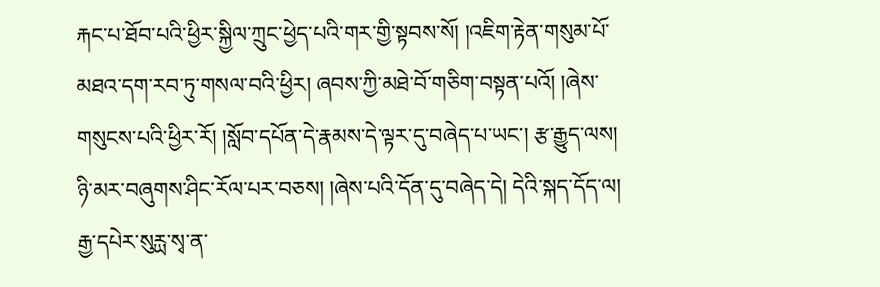རྐང་པ་ཐོབ་པའི་ཕྱིར་སྐྱིལ་ཀྲུང་ཕྱེད་པའི་གར་གྱི་སྟབས་སོ། །འཇིག་རྟེན་གསུམ་པོ་མཐའ་དག་རབ་ཏུ་གསལ་བའི་ཕྱིར། ཞབས་ཀྱི་མཐེ་བོ་གཅིག་བསྟན་པའོ། །ཞེས་གསུངས་པའི་ཕྱིར་རོ། །སློབ་དཔོན་དེ་རྣམས་དེ་ལྟར་དུ་བཞེད་པ་ཡང་། རྩ་རྒྱུད་ལས། ཉི་མར་བཞུགས་ཤིང་རོལ་པར་བཅས། །ཞེས་པའི་དོན་དུ་བཞེད་དེ། དེའི་སྐད་དོད་ལ། རྒྱ་དཔེར་སུརྻ་སྭ་ན་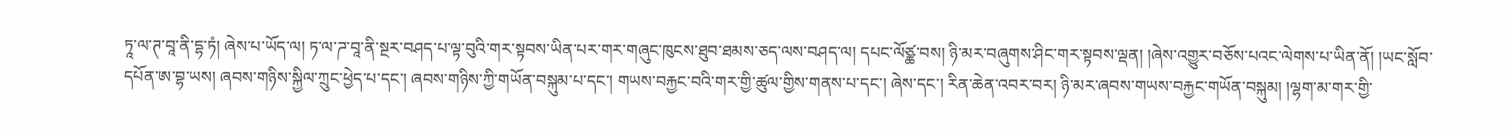ཏཱ་ལ་ཊ་བཱ་ནི་དྷ་ཏཾ། ཞེས་པ་ཡོད་ལ། ཏ་ལ་ཌ་བཱ་ནི་སྔར་བཤད་པ་ལྟ་བུའི་གར་སྟབས་ཡིན་པར་གར་གཞུང་ཁུངས་ཐུབ་ཐམས་ཅད་ལས་བཤད་ལ། དཔང་ལོཙྪ་བས། ཉི་མར་བཞུགས་ཤིང་གར་སྟབས་ལྡན། །ཞེས་འགྱུར་བཅོས་པའང་ལེགས་པ་ཡིན་ནོ། །ཡང་སློབ་དཔོན་ཨ་བྷ་ཡས། ཞབས་གཉིས་སྐྱིལ་ཀྲུང་ཕྱེད་པ་དང་། ཞབས་གཉིས་ཀྱི་གཡོན་བསྐུམ་པ་དང་། གཡས་བརྐྱང་བའི་གར་གྱི་ཚུལ་གྱིས་གནས་པ་དང་། ཞེས་དང་། རིན་ཆེན་འབར་བར། ཉི་མར་ཞབས་གཡས་བརྐྱང་གཡོན་བསྐུམ། །ལྷག་མ་གར་གྱི་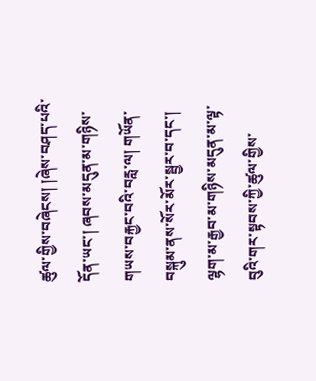ཚུལ་གྱིས་བཞེངས། །ཞེས་བཤད་པའི་དོན་ཡང་། ཞབས་མདུན་མ་གཉིས་གཡས་བརྐྱང་བའི་བརླ་ལ། གཡོན་བསྐུམ་ནས་སོར་མོར་སྦྱར་བ་དང་། ལྷག་མ་རྒྱབ་མ་གཉིས་མདུན་མ་ལྟ་བུའི་གར་སྟབས་ཀྱི་ཚུལ་གྱིས་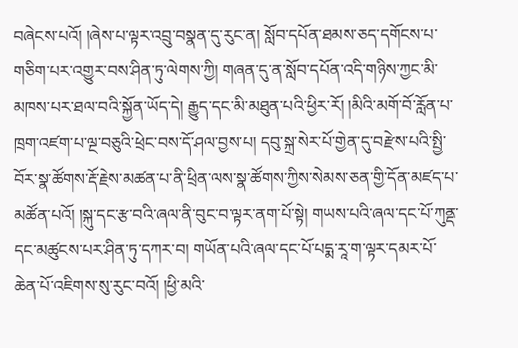བཞེངས་པའོ། །ཞེས་པ་ལྟར་འབྲུ་བསྣན་དུ་རུང་ན། སློབ་དཔོན་ཐམས་ཅད་དགོངས་པ་གཅིག་པར་འགྱུར་བས་ཤིན་ཏུ་ལེགས་ཀྱི། གཞན་དུ་ན་སློབ་དཔོན་འདི་གཉིས་ཀྱང་མི་མཁས་པར་ཐལ་བའི་སྐྱོན་ཡོད་དེ། རྒྱུད་དང་མི་མཐུན་པའི་ཕྱིར་རོ། །མིའི་མགོ་བོ་རློན་པ་ཁྲག་འཛག་པ་ལྔ་བཅུའི་ཕྲེང་བས་དོ་ཤལ་བྱས་པ། དབུ་སྐྲ་སེར་པོ་གྱེན་དུ་བརྫེས་པའི་སྤྱི་བོར་སྣ་ཚོགས་རྡོ་རྗེས་མཚན་པ་ནི་ཕྲིན་ལས་སྣ་ཚོགས་ཀྱིས་སེམས་ཅན་གྱི་དོན་མཛད་པ་མཚོན་པའོ། །སྐུ་དང་རྩ་བའི་ཞལ་ནི་བུང་བ་ལྟར་ནག་པོ་སྟེ། གཡས་པའི་ཞལ་དང་པོ་ཀུནྡ་དང་མཚུངས་པར་ཤིན་ཏུ་དཀར་བ། གཡོན་པའི་ཞལ་དང་པོ་པདྨ་རཱ་ག་ལྟར་དམར་པོ་ཆེན་པོ་འཇིགས་སུ་རུང་བའོ། །ཕྱི་མའི་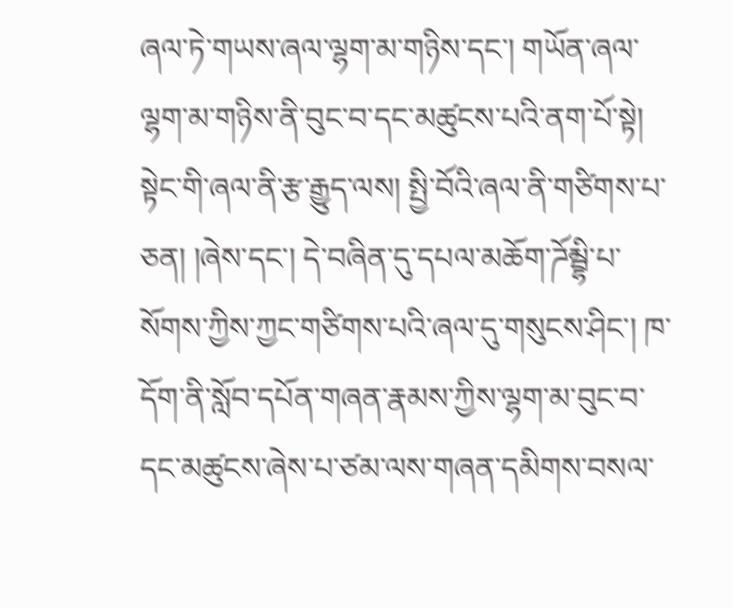ཞལ་ཏེ་གཡས་ཞལ་ལྷག་མ་གཉིས་དང་། གཡོན་ཞལ་ལྷག་མ་གཉིས་ནི་བུང་བ་དང་མཚུངས་པའི་ནག་པོ་སྟེ། སྟེང་གི་ཞལ་ནི་རྩ་རྒྱུད་ལས། སྤྱི་བོའི་ཞལ་ནི་གཙིགས་པ་ཅན། །ཞེས་དང་། དེ་བཞིན་དུ་དཔལ་མཆོག་ཌོམྦྷི་པ་སོགས་ཀྱིས་ཀྱང་གཙིགས་པའི་ཞལ་དུ་གསུངས་ཤིང་། ཁ་དོག་ནི་སློབ་དཔོན་གཞན་རྣམས་ཀྱིས་ལྷག་མ་བུང་བ་དང་མཚུངས་ཞེས་པ་ཙམ་ལས་གཞན་དམིགས་བསལ་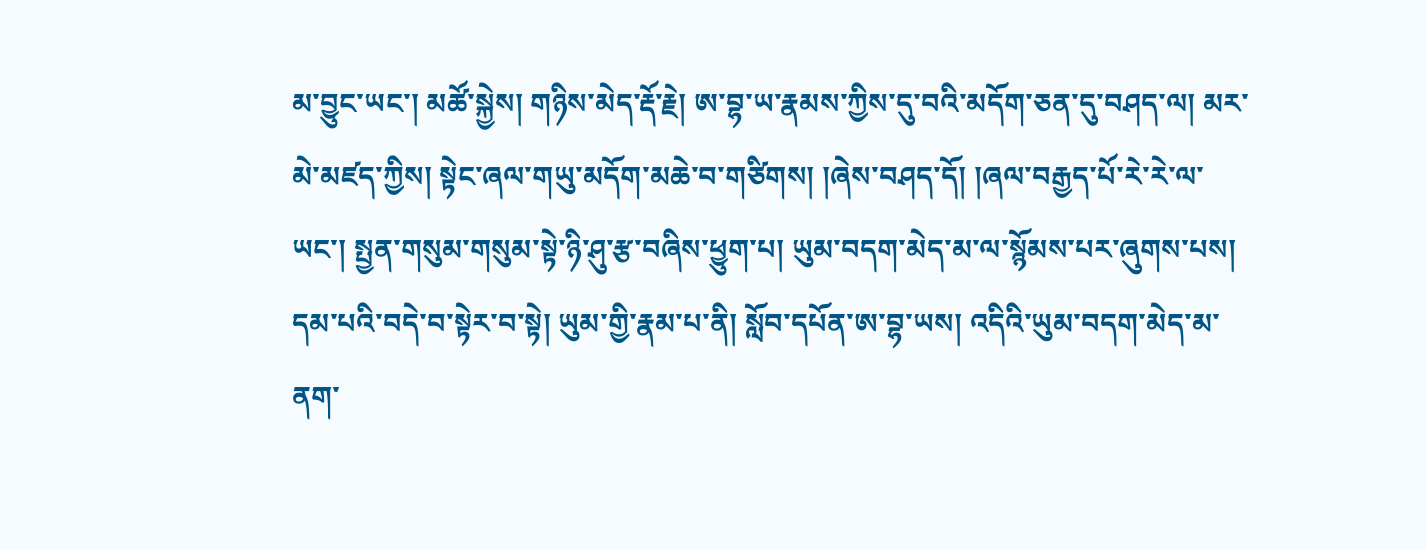མ་བྱུང་ཡང་། མཚོ་སྐྱེས། གཉིས་མེད་རྡོ་རྗེ། ཨ་བྷ་ཡ་རྣམས་ཀྱིས་དུ་བའི་མདོག་ཅན་དུ་བཤད་ལ། མར་མེ་མཛད་ཀྱིས། སྟེང་ཞལ་གཡུ་མདོག་མཆེ་བ་གཙིགས། །ཞེས་བཤད་དོ། །ཞལ་བརྒྱད་པོ་རེ་རེ་ལ་ཡང་། སྤྱན་གསུམ་གསུམ་སྟེ་ཉི་ཤུ་རྩ་བཞིས་ཕྱུག་པ། ཡུམ་བདག་མེད་མ་ལ་སྙོམས་པར་ཞུགས་པས། དམ་པའི་བདེ་བ་སྟེར་བ་སྟེ། ཡུམ་གྱི་རྣམ་པ་ནི། སློབ་དཔོན་ཨ་བྷ་ཡས། འདིའི་ཡུམ་བདག་མེད་མ་ནག་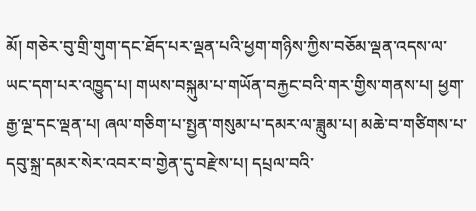མོ། གཅེར་བུ་གྲི་གུག་དང་ཐོད་པར་ལྡན་པའི་ཕྱག་གཉིས་ཀྱིས་བཅོམ་ལྡན་འདས་ལ་ཡང་དག་པར་འཁྱུད་པ། གཡས་བསྐུམ་པ་གཡོན་བརྐྱང་བའི་གར་གྱིས་གནས་པ། ཕྱག་རྒྱ་ལྔ་དང་ལྡན་པ། ཞལ་གཅིག་པ་སྤྱན་གསུམ་པ་དམར་ལ་ཟླུམ་པ། མཆེ་བ་གཙིགས་པ་དབུ་སྐྲ་དམར་སེར་འབར་བ་གྱེན་དུ་བརྫེས་པ། དཔྲལ་བའི་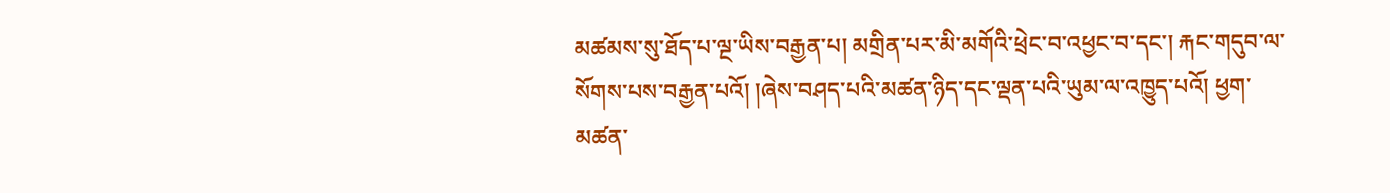མཚམས་སུ་ཐོད་པ་ལྔ་ཡིས་བརྒྱན་པ། མགྲིན་པར་མི་མགོའི་ཕྲེང་བ་འཕྱང་བ་དང་། རྐང་གདུབ་ལ་སོགས་པས་བརྒྱན་པའོ། །ཞེས་བཤད་པའི་མཚན་ཉིད་དང་ལྡན་པའི་ཡུམ་ལ་འཁྱུད་པའོ། ཕྱག་མཚན་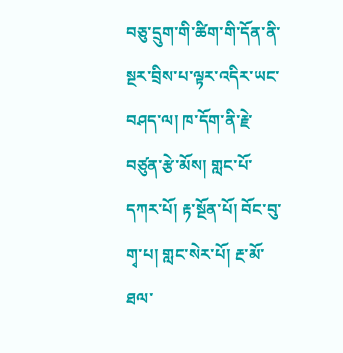བཅུ་དྲུག་གི་ཚིག་གི་དོན་ནི་སྔར་བྲིས་པ་ལྟར་འདིར་ཡང་བཤད་ལ། ཁ་དོག་ནི་རྗེ་བཙུན་རྩེ་མོས། གླང་པོ་དཀར་པོ། རྟ་སྔོན་པོ། བོང་བུ་གྭ་པ། གླང་སེར་པོ། རྔ་མོ་ཐལ་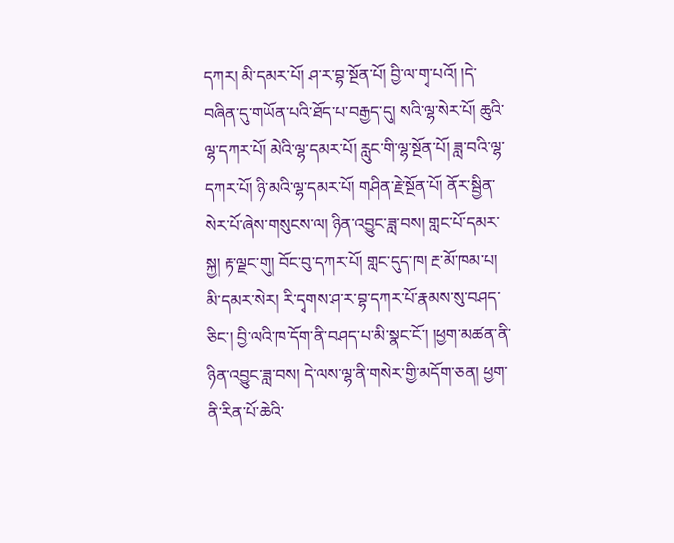དཀར། མི་དམར་པོ། ཤ་ར་བྷ་སྔོན་པོ། བྱི་ལ་གྭ་པའོ། །དེ་བཞིན་དུ་གཡོན་པའི་ཐོད་པ་བརྒྱད་དུ། སའི་ལྷ་སེར་པོ། ཆུའི་ལྷ་དཀར་པོ། མེའི་ལྷ་དམར་པོ། རླུང་གི་ལྷ་སྔོན་པོ། ཟླ་བའི་ལྷ་དཀར་པོ། ཉི་མའི་ལྷ་དམར་པོ། གཤིན་རྗེ་སྔོན་པོ། ནོར་སྦྱིན་སེར་པོ་ཞེས་གསུངས་ལ། ཉིན་འབྱུང་ཟླ་བས། གླང་པོ་དམར་སྐྱ། རྟ་ལྗང་གུ། བོང་བུ་དཀར་པོ། གླང་དུད་ཁ། རྔ་མོ་ཁམ་པ། མི་དམར་སེར། རི་དྭགས་ཤ་ར་བྷ་དཀར་པོ་རྣམས་སུ་བཤད་ཅིང་། བྱི་ལའི་ཁ་དོག་ནི་བཤད་པ་མི་སྣང་ངོ་། །ཕྱག་མཚན་ནི་ཉིན་འབྱུང་ཟླ་བས། དེ་ལས་ལྷ་ནི་གསེར་གྱི་མདོག་ཅན། ཕྱག་ནི་རིན་པོ་ཆེའི་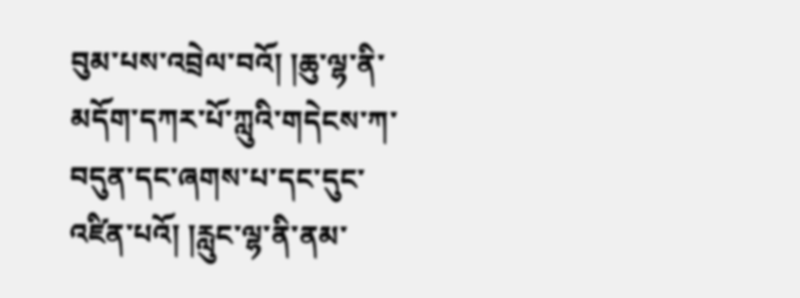བུམ་པས་འབྲེལ་བའོ། །ཆུ་ལྷ་ནི་མདོག་དཀར་པོ་ཀླུའི་གདེངས་ཀ་བདུན་དང་ཞགས་པ་དང་དུང་འཛིན་པའོ། །རླུང་ལྷ་ནི་ནམ་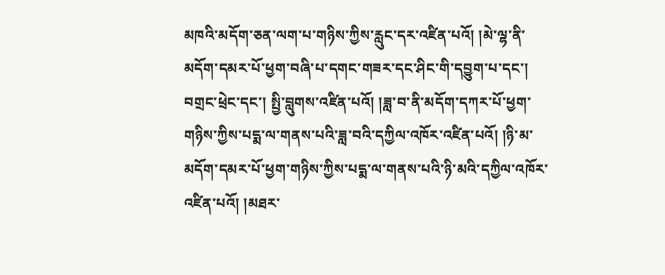མཁའི་མདོག་ཅན་ལག་པ་གཉིས་ཀྱིས་རླུང་དར་འཛིན་པའོ། །མེ་ལྷ་ནི་མདོག་དམར་པོ་ཕྱག་བཞི་པ་དགང་གཟར་དང་ཤིང་གི་དབྱུག་པ་དང་། བགྲང་ཕྲེང་དང་། སྤྱི་བླུགས་འཛིན་པའོ། །ཟླ་བ་ནི་མདོག་དཀར་པོ་ཕྱག་གཉིས་ཀྱིས་པདྨ་ལ་གནས་པའི་ཟླ་བའི་དཀྱིལ་འཁོར་འཛིན་པའོ། །ཉི་མ་མདོག་དམར་པོ་ཕྱག་གཉིས་ཀྱིས་པདྨ་ལ་གནས་པའི་ཉི་མའི་དཀྱིལ་འཁོར་འཛིན་པའོ། །མཐར་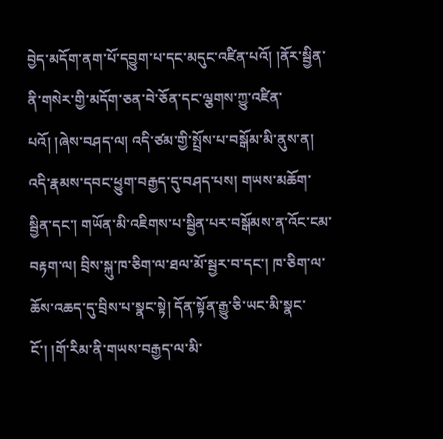བྱེད་མདོག་ནག་པོ་དབྱུག་པ་དང་མདུང་འཛིན་པའོ། །ནོར་སྦྱིན་ནི་གསེར་གྱི་མདོག་ཅན་བེ་ཅོན་དང་ལྕགས་ཀྱུ་འཛིན་པའོ། །ཞེས་བཤད་ལ། འདི་ཙམ་གྱི་སྤྲོས་པ་བསྒོམ་མི་ནུས་ན། འདི་རྣམས་དབང་ཕྱུག་བརྒྱད་དུ་བཤད་པས། གཡས་མཆོག་སྦྱིན་དང་། གཡོན་མི་འཇིགས་པ་སྦྱིན་པར་བསྒོམས་ན་འོང་ངམ་བརྟག་ལ། བྲིས་སྐུ་ཁ་ཅིག་ལ་ཐལ་མོ་སྦྱར་བ་དང་། ཁ་ཅིག་ལ་ཆོས་འཆད་དུ་བྲིས་པ་སྣང་སྟེ། དོན་སྟོན་རྒྱུ་ཅི་ཡང་མི་སྣང་ངོ་། །གོ་རིམ་ནི་གཡས་བརྒྱད་ལ་མི་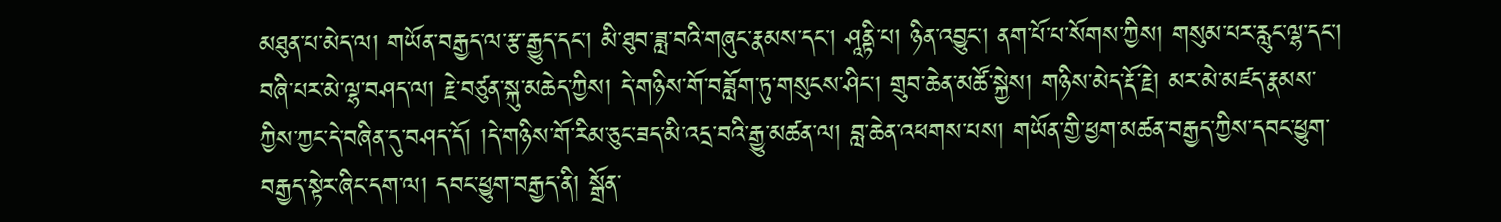མཐུན་པ་མེད་ལ། གཡོན་བརྒྱད་ལ་རྩ་རྒྱུད་དང་། མི་ཐུབ་ཟླ་བའི་གཞུང་རྣམས་དང་། ཤཱནྟི་པ། ཉིན་འབྱུང་། ནག་པོ་པ་སོགས་ཀྱིས། གསུམ་པར་རླུང་ལྷ་དང་། བཞི་པར་མེ་ལྷ་བཤད་ལ། རྗེ་བཙུན་སྐུ་མཆེད་ཀྱིས། དེ་གཉིས་གོ་བཟློག་ཏུ་གསུངས་ཤིང་། གྲུབ་ཆེན་མཚོ་སྐྱེས། གཉིས་མེད་རྡོ་རྗེ། མར་མེ་མཛད་རྣམས་ཀྱིས་ཀྱང་དེ་བཞིན་དུ་བཤད་དོ། །དེ་གཉིས་གོ་རིམ་ཅུང་ཟད་མི་འདྲ་བའི་རྒྱུ་མཚན་ལ། བླ་ཆེན་འཕགས་པས། གཡོན་གྱི་ཕྱག་མཚན་བརྒྱད་ཀྱིས་དབང་ཕྱུག་བརྒྱད་སྟེར་ཞིང་དག་ལ། དབང་ཕྱུག་བརྒྱད་ནི། སྒྲོན་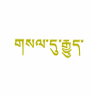གསལ་དུ་རྒྱུད་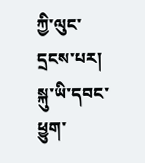ཀྱི་ལུང་དྲངས་པར། སྐུ་ཡི་དབང་ཕྱུག་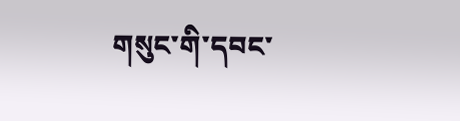གསུང་གི་དབང་